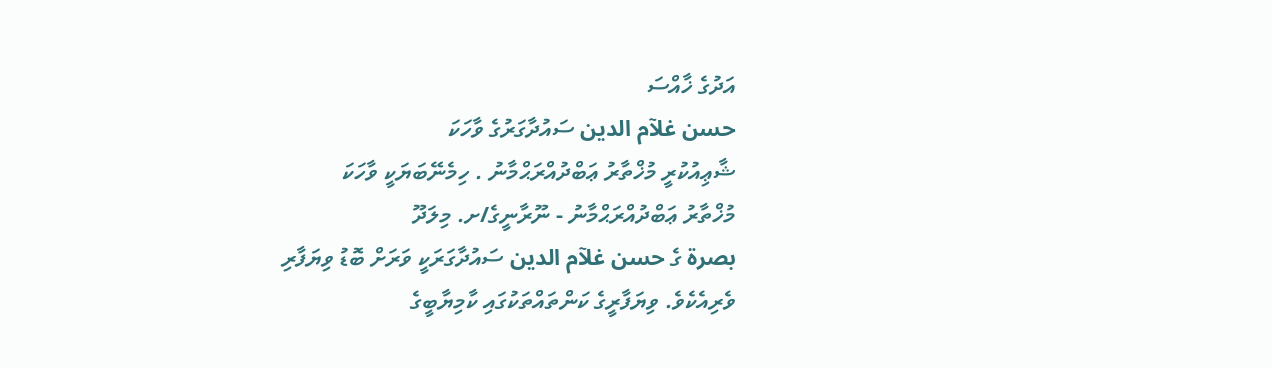އަދުގެ ޚާއްސަ
حسن غلآم الدين ސައުދާގަރުގެ ވާހަކަ
ޝާޢިއުކުރީ މުޚްތާރު ޢަބްދުއްރަޙްމާނު . ހިމެނޭބަޔަކީ ވާހަކަ
މުޚްތާރު ޢަބްދުއްރަޙްމާނު - ނޫރާނީގެ/ށ. މިލަދޫ
بصرة ގެ حسن غلآم الدين ސައުދާގަރަކީ ވަރަށް ބޮޑު ވިޔަފާރި ވެރިއެކެވެ. ވިޔަފާރީގެ ކަންތައްތަކުގައި ކާމިޔާބީގެ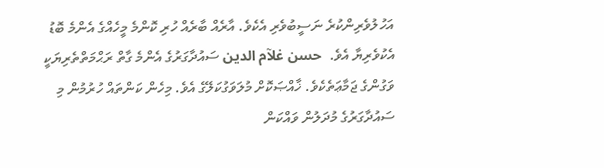އަހުލުވެރިންކުރެ ނަސީބުވެރި އެކެވެ. އާރެއް ބާރެއް ހުރި ކޮންމެ މީހެއްގެ އެންމެ ބޮޑު އެކުވެރިޔާ އެވެ.  حسن غلآم الدين ސައުދާގަރުގެ އެންމެ ގާތް ރަޙްމަތްތެރިޔަކީ ވަގުންގެ ޖަމާޢަތެކެވެ. ޚާއްޞަކޮށް މުލަވަގުކަލޭގެ އެވެ. މިހެން ކަންތައް ހުރުމުން މި ސައުދާގަރުގެ މުދަލުން ވައްކަން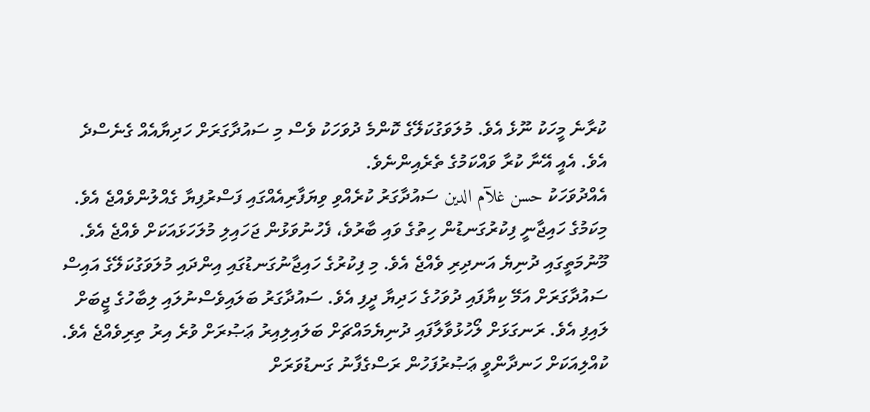ކުރާނެ މީހަކު ނޫޅެ އެވެ. މުލަވަގުކަލޭގެ ކޮންމެ ދުވަހަކު ވެސް މި ސައުދާގަރަށް ހަދިޔާއެއް ގެނެސްދެ އެވެ. އެއީ އޭނާ ކުރާ ވައްކަމުގެ ތެރެއިންނެވެ.
އެއްދުވަހަކު حسن غلآم الدين ސައުދާގަރު ކުރެއްވި ވިޔަފާރިއެއްގައި ފަސްރުފިޔާ ގެއްލުންވެއްޖެ އެވެ. މިކަމުގެ ހައިޖާނީ ފިކުރުގަނޑުން ހިތުގެ ވައި ބާރުވެ، ފެހުނުވަޅުން ޖަހައިލި މުލަހަޅައަކަށް ވެއްޖެ އެވެ. މޫނުމަތީގައި ދުނިޔެ އަނދިރި ވެއްޖެ އެވެ. މި ފިކުރުގެ ހައިޖާނުގަނޑުގައި އިންދައި މުލަވަގުކަލޭގެ އައިސް ސައުދާގަރަށް އަމޭ ކިޔާފައި ދުވަހުގެ ހަދިޔާ ދީފި އެވެ. ސައުދާގަރު ބަލައިވެސްނުލައި ލިބާހުގެ ޖީބަށް ލައިފި އެވެ. ރަނގަޅަށް ލޯހުޅުވާލާފައި ދުނިޔެމައްޗަށް ބަލައިލިއިރު ޢަޞުރަށް ވުރެ އިރު ތިރިވެއްޖެ އެވެ. ކުއްލިއަކަށް ހަނދާންވީ ޢަޞުރުފަހުން ރަސްގެފާނު ގަނޑުވަރަށް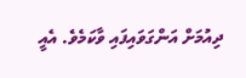ދިއުމަށް އަންގަވައިފައި ވާކަމެވެ. އެއީ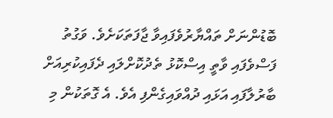ބޮޑުންނަށް ތައްޔާރުވެފައިވާ ޖާފަތަކަށެވެ. ވަގުތު ފަސްވެފައި ވާތީ އިސްކޮޅު ތެދުކޮށްލައި ދެފައިކުރިއަށް ބާރުލާފައި އަޅައި ދުއްވައިގެންފި އެވެ. އެ ގޮތަކުން މި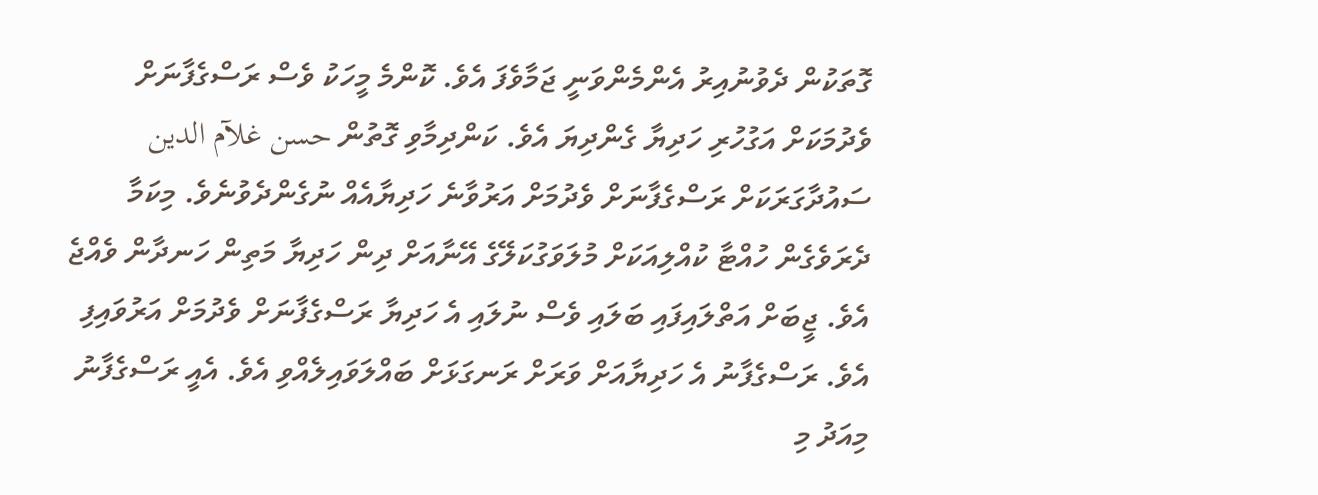ގޮތަކުން ދެވުނުއިރު އެންމެންވަނީ ޖަމާވެފަ އެވެ. ކޮންމެ މީހަކު ވެސް ރަސްގެފާނަށް ވެދުމަކަށް އަގުހުރި ހަދިޔާ ގެންދިޔަ އެވެ. ކަންދިމާވި ގޮތުން حسن غلآم الدين ސައުދާގަރަކަށް ރަސްގެފާނަށް ވެދުމަށް އަރުވާނެ ހަދިޔާއެއް ނުގެންދެވުނެވެ. މިކަމާ ދެރަވެގެން ހުއްޓާ ކުއްލިއަކަށް މުލަވަގުކަލޭގެ އޭނާއަށް ދިން ހަދިޔާ މަތިން ހަނދާން ވެއްޖެ އެވެ. ޖީބަށް އަތްލައިފައި ބަލައި ވެސް ނުލައި އެ ހަދިޔާ ރަސްގެފާނަށް ވެދުމަށް އަރުވައިފި އެވެ. ރަސްގެފާނު އެ ހަދިޔާއަށް ވަރަށް ރަނގަޅަށް ބައްލަވައިލެއްވި އެވެ. އެއީ ރަސްގެފާނު މިއަދު މި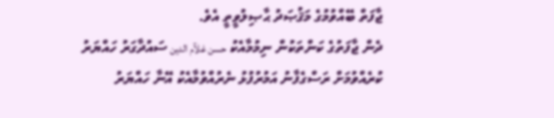ޖާފަތް ބޭއްވުމުގެ މަޤުޞަދު ޙާޞިލުވީތީ އެވެ.
ދެން ޖާފަތުގެ ކަންތަކުން ނިމުމާއެކު حسن غلآم الدين ސައުދާގަރު ހައްޔަރު ކުރެއްވުމަށް ރަސްގެފާނު އަމުރުފުޅު ނެރުއްވުމާއެކު އޭނާ ހައްޔަރު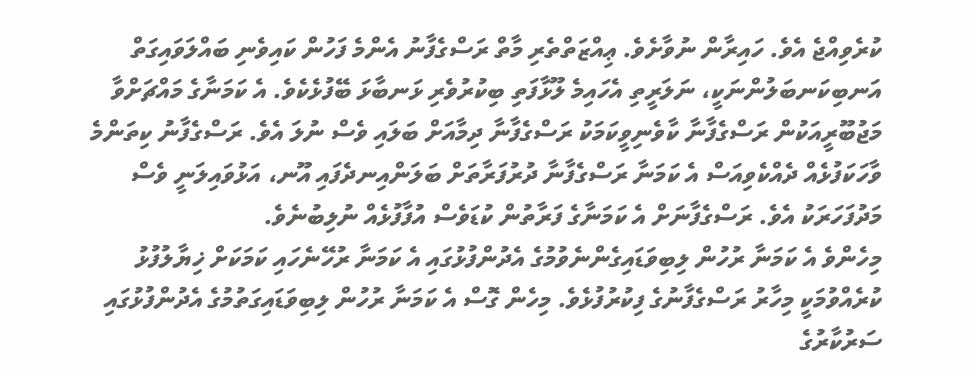ކުރެވިއްޖެ އެވެ. ހައިރާން ނުވާށެވެ. ޢިއްޒަތްތެރި މާތް ރަސްގެފާނު އެންމެ ފަހުން ކައިވެނި ބައްލަވައިގަތް އަނބިކަނބަލުންނަކީ، ނަލަރީތި އެހައިމެ ލޫޅާފަތި ބިކުރުވެރި ޅަނބާޅަ ބޭފުޅެކެވެ. އެ ކަމަނާގެ މައްޗަށްވާ މަޖުބޫރީއަކުން ރަސްގެފާނާ ކާވެނިވީކަމަކު ރަސްގެފާނާ ދިމާއަށް ބަލައި ވެސް ނުލަ އެވެ. ރަސްގެފާނު ކިތަންމެ ވާހަކަފުޅެއް ދެއްކެވިއަސް އެ ކަމަނާ ރަސްގެފާނާ ދުރުފަރާތަށް ބަލަންއިނދެފައި އޫނ، އަޅުވައިލަނީ ވެސް މަދުފަހަރަކު އެވެ. ރަސްގެފާނަށް އެ ކަމަނާގެ ފަރާތުން ކުޑަވެސް އުފާފުޅެއް ނުލިބުނެވެ.
މިހެންވެ އެ ކަމަނާ ރުހުން ލިބިވަޑައިގެންނެވުމުގެ އެދުންފުޅުގައި އެ ކަމަނާ ރުހޭނެހައި ކަމަކަށް ޚިޔާލުފުޅު ކުރެއްވުމަކީ މިހާރު ރަސްގެފާނުގެ ފިކުރުފުޅެވެ. މިހެން ގޮސް އެ ކަމަނާ ރުހުން ލިބިވަޑައިގަތުމުގެ އެދުންފުޅުގައި ސަރުކާރުގެ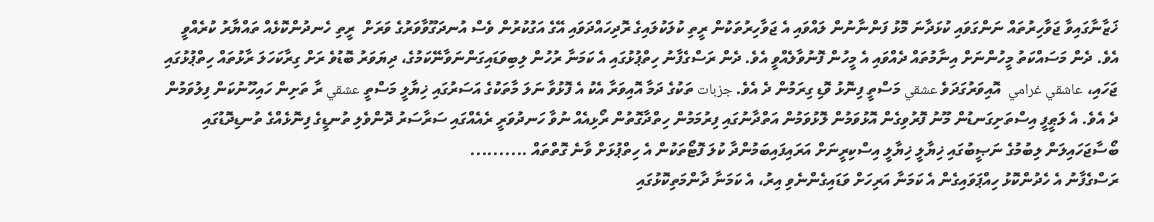ޚަޒާނާގައިވާ ޖަވާހިރުތައް ނަންގަވައި ކުޅަދާނަ މޮޅު ފަންނާނުން ލައްވައި އެ ޖަވާހިރުތަކުން ރީތި ކުލަކުލައިގެ ރޮދިހައްދަވައި އޭގެ އަގުކުރުން ވެސް އުނދަގޫވާވަރުގެ ވަރަށް  ރީތި ހެނދުންކޮޅެއް ތައްޔާރު ކުރެއްވީ އެވެ. ދެން މަސައްކަތު މީހުންނަށް އިނާމުތައް ދެއްވައި އެ މީހުން ފޮނުވާލެއްވީ އެވެ. ދެން ރަސްގެފާނު ހިތްޕުޅުގައި އެ ކަމަނާ ރުހުން ލިބިވަޑައިގަންނަވާނޭކަމުގެ، ދިޔަވަރު ބޮޑުވެ ރަށް ގިރާކަހަލަ ރާޅުތައް ހިތްޕުޅުގައި ޖަހައި، عاشقي غرامي  އޮއިވަރުގަދަވެ عشقي މަސްތީ ފިނޮޅު ވޮޑި ގިރަމުން ދެ އެވެ. جزبات ތަކުގެ ދަމާ އޮއިވަރާ އެކު އެ ފޮޅުވާ ނަލަ މާތަކުގެ އަސަރުގައި ޚިޔާލީ މަސްތީ عشقي ރާ ތަށިން ހައިހޫނުކަން ފިލުވަމުން ދެ އެވެ. އެ ލަޠީފީ އިސްތަށިގަނޑުން މޫނު ފޮރުވިގެން އޮޅުވަމުން ލޮޅުވަމުން އަތްދާނުގައި ފިރުމަމުން ހިތްދާގޮތުން ރޯޅިއެއް ނުވާ ހަނދުވަރީ ރެއެއްގައި ސަރާސަރު ދޮންވެލި ތުނޑީގެ ފިނޮޅެއްގެ ތުނޑިދޮޑުގައި ބޯސާޖަހައިލަން ލިބުމުގެ ނަޞީބުގައި ޚިޔާލީ ޚިޔާލީ އިސްކިރީނަށް އަރައިފައިބަމުންދާ ކުލަ ފޮޓޯތަކުން އެ ހިތްޕުޅަށް ވާނެ ގޮތްތައް ..........
ރަސްގެފާނު އެ ހެދުންކޮޅު ހިއްޕަވައިގެން އެ ކަމަނާ އަރިހަށް ވަޑައިގެންނެވި އިރު، އެ ކަމަނާ ދާންމަތިކޮޅުގައި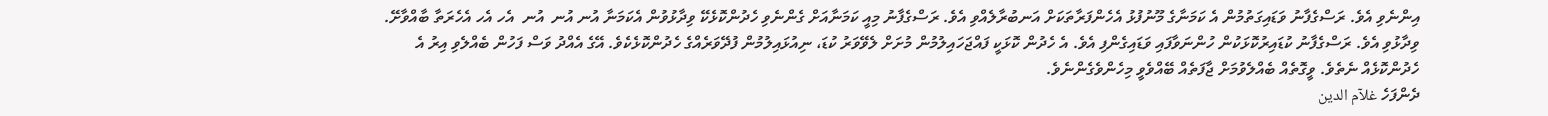އިންނެވި އެވެ. ރަސްގެފާނު ވަޑައިގަތުމުން އެ ކަމަނާގެ މޫނުފުޅު އެހެންފަރާތަކަށް އަނބުރާލެއްވި އެވެ. ރަސްގެފާނު މިއީ ކަމަނާއަށް ގެންނެވި ހެދުންކޮޅެކޭ ވިދާޅުވުން އެކަމަނާ އުނ އުނ  އުނ  އެހ އެހ އެހެރަތާ ބާއްވާށޭ. ވިދާޅުވި އެވެ. ރަސްގެފާނު ކުޑައިރުކޮޅަކުން ހުންނަވާފައި ވަޑައިގެންފި އެވެ. އެ ހެދުން ކޮޅަކީ ފައްޖަހައިލުމުން މުށަށް ލެވޭވަރު ކުޑަ، ނިއުޅައިލުމުން ފުދޭވަރެއްގެ ހެދުންކޮޅެކެވެ. އޭގެ އެއްދު ވަސް ފަހުން ބެއްލެވި އިރު އެ ހެދުންކޮޅެއް ނެތެވެ. ވީގޮތެއް ބެއްލެވުމަށް ޖާފަތެއް ބޭއްވެވީ މިހެންވެގެންނެވެ.
ދެންފަހެ غلآم الدين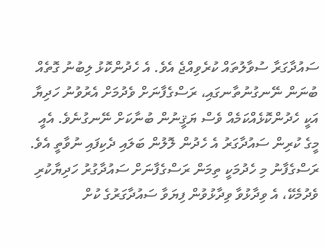ސައުދާގަރާ ސުވާލުތައް ކުރެވިއްޖެ އެވެ. އެ ހެދުންކޮޅު ލިބުނު ގޮތެއް ބުނަން ނޭނގުނުތާނގައި، ރަސްގެފާނަށް ވެދުމަށް އެރުވުނު ހަދިޔާ އަކީ ހެދުންކޮޅެއްކަމެއް ވެސް ޔަޤީނުން ބުނާކަށް ނޭނގުނެވެ. އެއީ މީގެ ކުރިން ސައުދާގަރު އެ ހެދުން ލޮލުން ބަލައި ދެކިފައި ނުވާތީ އެވެ. ރަސްގެފާނު މި ހެދުމަކީ ތިމަން ރަސްގެފާނަށް ސައުދާގުރު ހަދިޔާކުރި ވެދުމެކޭ، އެ ވިދާޅުވާ ވިދާޅުވުން ފިޔަވާ ސައުދާގަރުގެ ކުށް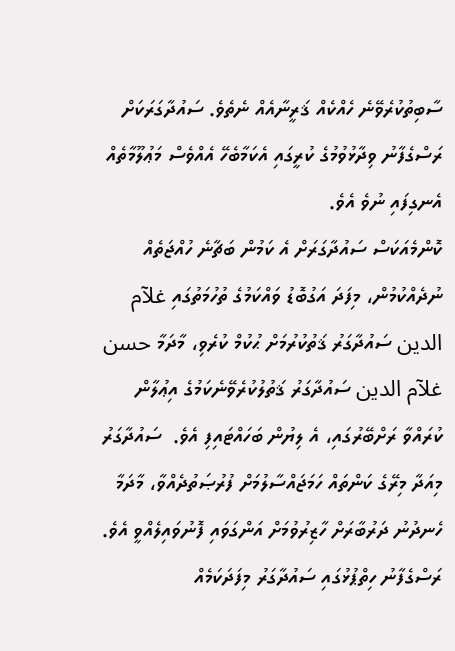ސާބިތުކުރެވޭނެ ހެއްކެއް ޤަރީނާއެއް ނެތެވެ. ސައުދާގަރަކަށް ރަސްގެފާނު ވިދާޅުވުމުގެ ކުރީގައި އެކަމާބެހޭ އެއްވެސް މަޢުލޫމާތެއް އެނގިފައި ނުވެ އެވެ.
ކޮންމެއަކަސް ސައުދާގަރަށް އެ ކަމުން ބަޗާނެ ހުއްޖަތެއް ނުދެއްކުމުން، މިފަދަ އަގުބޮޑު ވައްކަމުގެ ތުހުމަތުގައި غلآم الدين ސައުދާގަރު ޤަތުކުރުމަށް ޙުކުމް ކުރެވި، މާދަމާ حسن غلآم الدين ސައުދާގަރު ޤަތުލުކުރެވޭނެކަމުގެ އިޢުލާން ކުރައްވާ ރަށްބޭރުގައި، އެ ލިޔުން ބަހައްޓައިފި އެވެ.  ސައުދާގަރު މިއަދާ މިރޭގެ ކަންތައް ހަމަޖައްސާލުމަށް ފުރުޞަތުދެއްވާ، މާދަމާ ހެނދުނު ދަރުބާރަށް ހާޒިރުވުމަށް އަންގަވައި ފޮނުވައިލެއްވީ އެވެ. ރަސްގެފާނު ހިތްޕުޅުގައި ސައުދާގަރު މިފަދަކަމެއް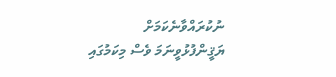ނުކުރައްވާނެކަމަށް ޔަޤީންފުޅުވީނަމަ ވެސް މިކަމުގައި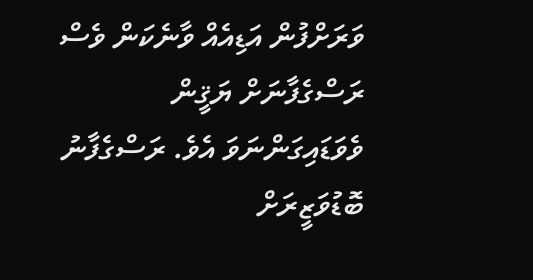ވަރަށްފުން އަޑިއެއް ވާނެކަން ވެސް  ރަސްގެފާނަށް ޔަޤީން ވެވަޑައިގަންނަވަ އެވެ. ރަސްގެފާނު ބޮޑުވަޒީރަށް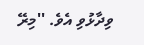ވިދާޅުވި އެވެ. ''މިރޭ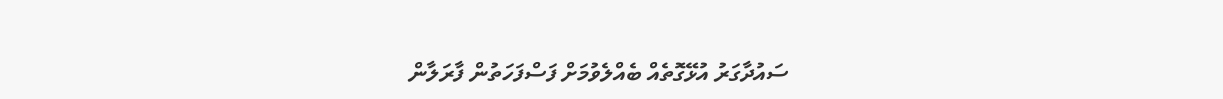ސައުދާގަރު އުޅޭގޮތެއް ބެއްލެވުމަށް ފަސްފަހަތުން ފާރަލާން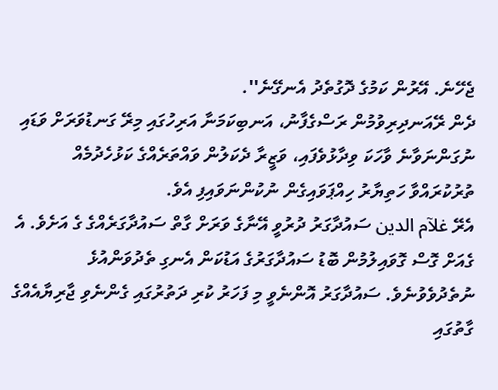ޖެހޭނެ. އޭރުން ކަމުގެ ދޮގުތެދު އެނގޭނެ''.
ދެން ރޭއަނދިރިވުމުން ރަސްގެފާނު، އަނބިކަމަނާ އަރިހުގައި މިރޭ ގަނޑުވަރަށް ވަޑައި ނުގަންނަވާނެ ވާހަކަ ވިދާޅުވެފައި، ވަޒީރާ ދެކަލުން ވައްތަރެއްގެ ކަޅުހެދުމެއް ތުރުކުރައްވާ ހަތިޔާރު ހިއްޕަވައިގެން ނުކުންނަވައިފި އެވެ.
އެރޭ غلآم الدين ސައުދާގަރު ދުރުވީ އޭނާގެ ވަރަށް ގާތް ސައުދާގަރެއްގެ ގެ އަށެވެ. އެ ގެއަށް ގޮސް ގޮވައިލުމުން ބޮޑު ސައުދާގަރުގެ އަޑުކަން އެނގި ތެދުވަންއުޅެ ނުތެދުވެވުނެވެ. ސައުދާގަރު އޮންނެވީ މި ފަހަރު ކުރި ދަތުރުގައި ގެންނެވި ޖާރިޔާއެއްގެ ގާތުގައި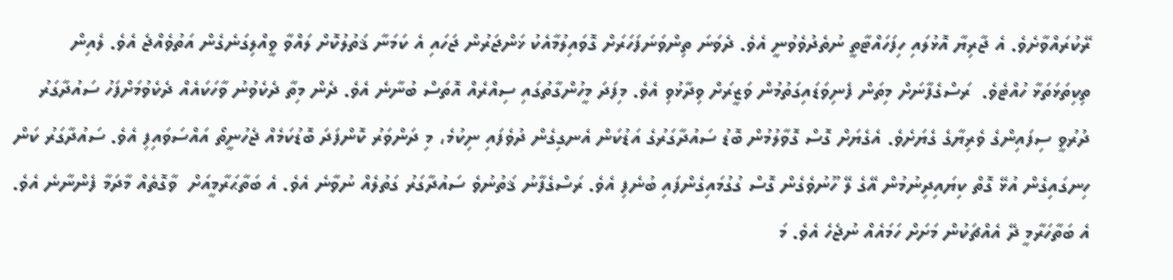ރޭކުރައްވާށެވެ. އެ ޖާރިޔާ އޮޅުލައި ހިފަހައްޓާތީ ނުތެދުވެވުނީ އެވެ. ދެވަނަ ތިންވަނަފަހަރަށް ގޮވައިލުމާއެކު ޚަންޖަރުން ޖަހައި އެ ކަމަނާ ޤަތުލުކޮށް ލައްވާ ވީއްލިގަނެގެން އަތުވެއްޖެ އެވެ. ލެއިން ތިކިތަޅަތަޅާ ހުއްޓެވެ.  ރަސްގެފާނަށް މިތަން ފެނިވަޑައިގަތުމުން ވަޒީރަށް ވިދާޅުވި އެވެ. މިފަދަ މީހުންގާތުގައި ސިއްރެއް އޮތަސް ބުނާނެ އެވެ. ދެން މިތާ ދެކެވުނު ވާހަކައެއް ދެކެވުމަށްފަހު ސައުދާގަރު ދުރުވީ ސިފައިންގެ ވެރިޔާގެ ގެޔަށެވެ. އެގެޔަށް ގޮސް ގޮވާލުމުން ބޮޑު ސައުދާގަރުގެ އަޑުކަން އެނގިގެން ދުވެފައި ނިކުމެ، މި ދަންވަރު ކޮންފަދަ ބޮޑުކަމެއް ޖެހުނީތޯ އައްސަވައިފި އެވެ. ސައުދާގަރު ކަން ހިނގައިގެން އުޅޭ ގޮތް ކިޔައިދިނުމުން އޭގެ ލޭ ހޫނުވެގެން ގޮސް ގުގުމައިގެންފައި ބުނެފި އެވެ. ރަސްގެފާނު ޤަތުނުވެ ސައުދާގަރު ގަތުލެއް ނުވާނެ އެވެ. އެ ބަތާޙަރާމީއަށް  ވާގޮތެއް މާދަމާ ފެންނާނެ އެވެ. އެ ބަތާހަރާމީ ދޭ އެއްޗަކުން މަށަށް ހަމައެއް ނުޖެހެ އެވެ. މަ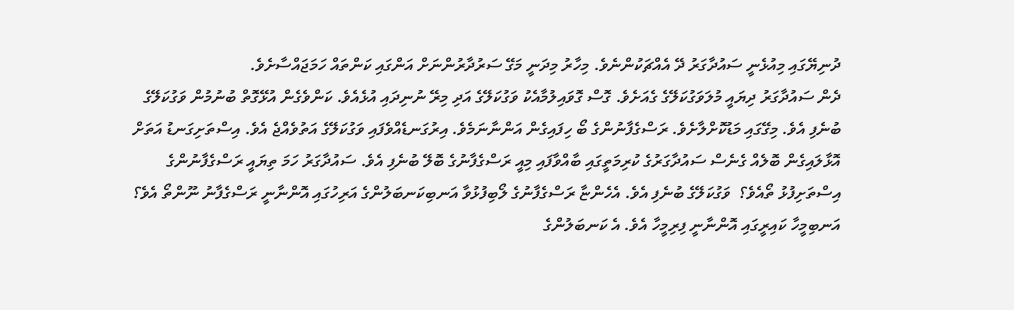ދުނިޔޭގައި މިއުޅެނީ ސައުދާގަރު ދޭ އެއްޗަކުންނެވެ. މިހާރު މިދަނީ މަގޭ ސަރުދާރުންނަށް އަންގައި ކަންތައް ހަމަޖައްސާށެވެ.
ދެން ސައުދާގަރު ދިޔައީ މުލަވަގުކަލޭގެ ގެއަށެވެ. ގޮސް ގޮވައިލުމާއެކު ވަގުކަލޭގެ އަދި މިރޭ ނުނިދައި އުޅެއެވެ. ކަންވެގެން އުޅޭގޮތް ބުނުމުން ވަގުކަލޭގެ ބުނެފި އެވެ. މިގޭގައި މަޑުކޮށްލާށެވެ. ރަސްގެފާނުންގެ ބޯ ހިފައިގެން އަންނާނަމެވެ. އިރުގަނޑެއްވެފައި ވަގުކަލޭގެ އަތުވެއްޖެ އެވެ. އިސްތަށިގަނޑު އަތަށް އޮޅާލައިގެން ބޮލެއް ގެނެސް ސައުދާގަރުގެ ކުރިމަތީގައި ބާއްވާފައި މިއީ ރަސްގެފާނުގެ ބޮލޭ ބުނެފި އެވެ. ސައުދާގަރު ހަމަ ތިޔައީ ރަސްގެފާނުންގެ އިސްތަށިފުޅު ތޯއެވެ؟  ވަގުކަލޭގެ ބުނެފި އެވެ. އެހެންޏާ ރަސްގެފާނުގެ ލޯބިފުޅުވާ އަނބިކަނބަލުންގެ އަރިހުގައި އޮންނާނީ ރަސްގެފާނު ނޫންތޯ އެވެ؟ އަނބިމީހާ ކައިރީގައި އޮންނާނީ ފިރިމީހާ އެވެ. އެ ކަނބަލުންގެ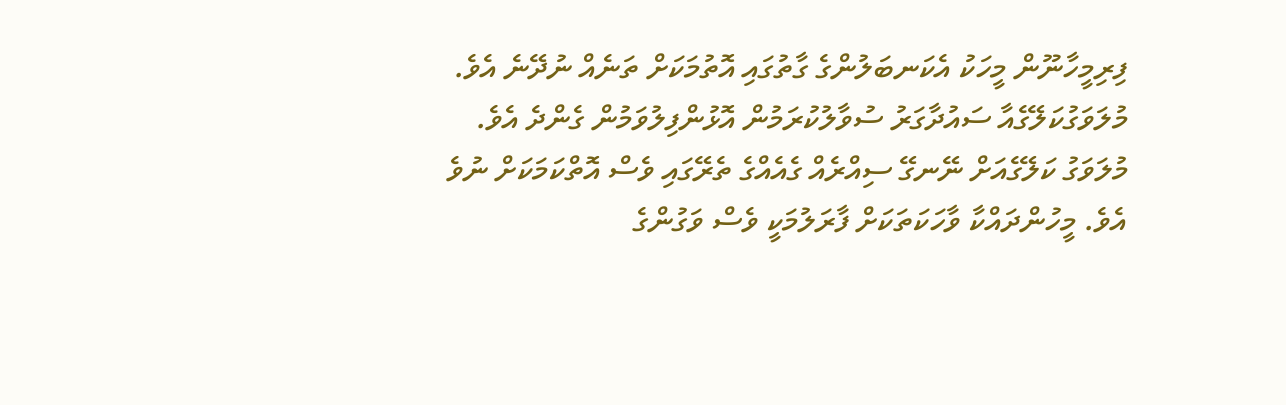ފިރިމީހާނޫން މީހަކު އެކަނބަލުންގެ ގާތުގައި އޮތުމަކަށް ތަނެއް ނުދޭނެ އެވެ.
މުލަވަގުކަލޭގެއާ ސައުދާގަރު ސުވާލުކުރަމުން އޮޅުންފިލުވަމުން ގެންދެ އެވެ. މުލަވަގު ކަލޭގެއަށް ނޭނގޭ ސިއްރެއް ގެއެއްގެ ތެރޭގައި ވެސް އޮތްކަމަކަށް ނުވެ އެވެ. މީހުންދައްކާ ވާހަކަތަކަށް ފާރަލުމަކީ ވެސް ވަގުންގެ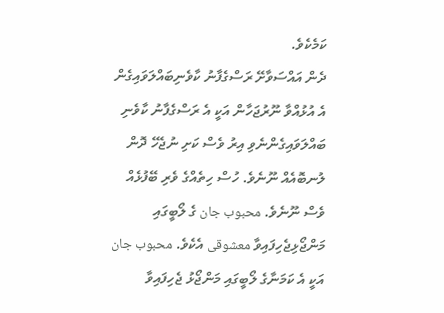ކަމެކެވެ.
ދެން އައްސަވާށޭ ރަސްގެފާނު ކާވެނިބައްލަވައިގެން އެ އުޅުއްވާ ނޫރުޖަހާން އަކީ އެ ރަސްގެފާނު ކާވެނި ބައްލަވައިގެންނެވި އިރު ވެސް ކަށި ނުޖެހޭ ދޮން ލުނބޮއެއް ނޫނެވެ. ހުސް ހިތެއްގެ ވެރި ބޭފުޅެއް ވެސް ނޫނެވެ. محبوب جان ގެ ލޯބީގައި މަންޖޯޅިޖެހިފައިވާ معشوقى އެކެވެ. محبوب جان އަކީ އެ ކަމަނާގެ ލޯބީގައި މަންޖޯޅު ޖެހިފައިވާ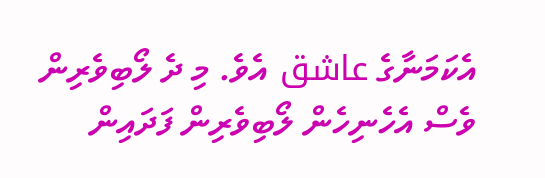އެކަމަނާގެ عاشق އެވެ. މި ދެ ލޯބިވެރިން ވެސް އެހެނިހެން ލޯބިވެރިން ފަދައިން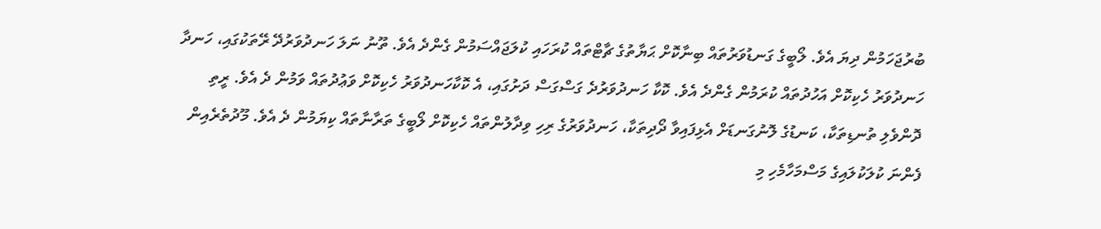ބުރުޖަހަމުން ދިޔަ އެވެ. ލޯބީގެ ގަނޑުވަރުތައް ބިނާކޮށް ޙަޔާތުގެ ޗާޓްތައް ކުރަހައި ކުލަޖައްސަމުން ގެންދެ އެވެ. ތޫނު ނަލަ ހަނދުވަރުދޭ ރޭތަކުގައި، ހަނދާ ހަނދުވަރު ހެކިކޮށް އަހުދުތައް ކުރަމުން ގެންދެ އެވެ. ކޮކާ ހަނދުވަރުދެ ގަސްގަސް ދަށުގައި، އެ ކޮކާހަނދުވަރު ހެކިކޮށް ވަޢުދުތައް ވަމުން ދެ އެވެ. ރީތި ދޮންވެލި ތުނޑިތަކާ، ކަނޑުގެ ލޮނުގަނޑަށް އެޅިފައިވާ ދޯދިތަކާ، ހަނދުވަރުގެ ރިހި ވިދާލުންތައް ހެކިކޮށް ލޯބީގެ ތަރާނާތައް ކިޔަމުން ދެ އެވެ. މޫދުތެރެއިން ފެންނަ ކުލަކުލައިގެ މަސްމަހާމެހި މި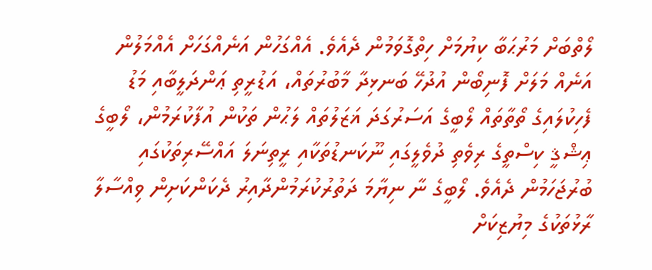ލޯތްބަށް މަރުޙަބާ ކިޔުމަށް ހިތްގޮވަމުން ދެއެވެ. އެއްގަހުން އަނެއްގަހަށް އެއްމަލުން އަނެއް މަލަށް ފޮނިބޯން އުދުހޭ ބަނޅިދާ މާބުރުތައް، އަޑުރީތި ޢަންދަލީބާއި މަޑު ފެހިކުލައިގެ ތޯތާތައް ލޯބީގެ އަސަރުގަދަ ޣަޒަލުތައް ލަޙުން ތަކުން އުފާކުރަމުން، ލޯބީގެ ޢިޝްޤީ ކިސްތީގެ ރިވެތި ދުވެލީގައި ނޫކަނޑުތަކާއި ރީތިނަލަ އައްސޭރިތަކުގައި ބުރުޖަހަމުން ދެއެވެ. ލޯބީގެ ނާ ނިޔާމަ ދަތުރުކުރަމުންދާއިރު ދެކަންކަށިން ވިއްސާލާ ރާޅުތަކުގެ މިޔުޒިކަށް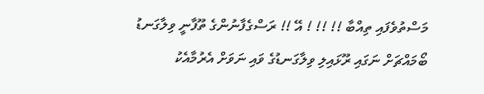މަސްތުވެފައި ތިއްބާ !! !! ! އޭ !! ރަސްގެފާނުންގެ ތޫފާނީ ވިލާގަނޑު ބޯމައްޗަށް ނަގައި ރޫޅައިލި ވިލާގަނޑުގެ ވައި ނަވަށް އެރުމާއެކު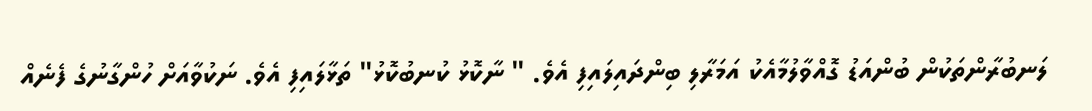ލަނބުރާންތަކުން ބުންއަޑު ގޮއްވާލުމާއެކު އަމަރާލި ބިންދައިލައިފި އެވެ. " ނާކޮޅު ކުނބުކޮޅު" ތަޅާލައިފި އެވެ. ނަކުވާއަށް ހުންގާނުގެ ފެނެއް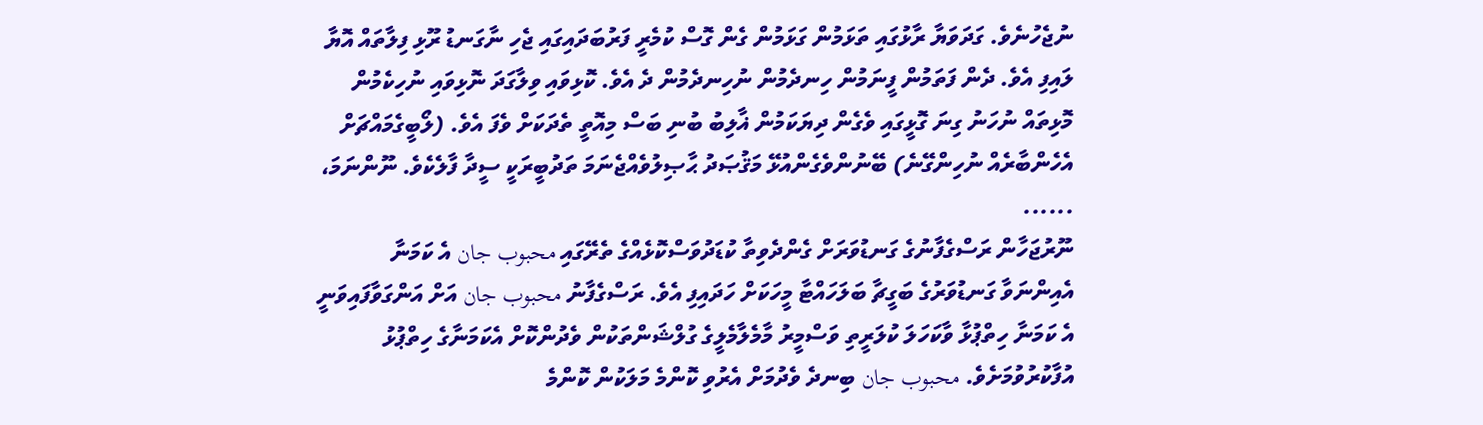ނުޖެހުނެވެ. ގަދަވަޔާ ރާޅުގައި ތަޅަމުން ގަޅަމުން ގެން ގޮސް ކުމެރީ ފަރުބަދައިގައި ޖެހި ނާގަނޑު ރޫޅި ފިލާތައް އޮޔާ ލައިފި އެވެ. ދެން ފަތަމުން ފީނަމުން ހިނދެމުން ނުހިނދެމުން ދެ އެވެ. ކޮޅިވައި ވިލާގަދަ ނޮޅިވައި ނުހިކެމުން މޮޅިތައް ނުހަނު ގިނަ ގޮޅީގައި ވެގެން ދިޔަކަމުން ޣާލިބު ބުނި ބަސް މިއޮތީ ތެދަކަށް ވެފަ އެވެ. (ލޯބީގެމައްޗަށް އެހެންބާރެއް ނުހިންގޭނެ) ބޭނުންވެގެންއުޅޭ މަޤުޞަދު ޙާޞިލުވެއްޖެނަމަ ތަދުބީރަކީ ސީދާ ފާލެކެވެ. ނޫންނަމަ، ......
ނޫރުޖަހާން ރަސްގެފާނުގެ ގަނޑުވަރަށް ގެންދެވިތާ ކުޑަދުވަސްކޮޅެއްގެ ތެރޭގައި محبوب جان އެ ކަމަނާ އެއިންނަވާ ގަނޑުވަރުގެ ބަގީޗާ ބަލަހައްޓާ މީހަކަށް ހަދައިފި އެވެ. ރަސްގެފާނު محبوب جان އަށް އަންގަވާފައިވަނީ އެ ކަމަނާ ހިތްޕުޅާ ވާކަހަލަ ކުލަރީތި ވަސްމީރު މާމެލާމެލީގެ ގުލްޝަންތަކުން ވެދުންކޮށް އެކަމަނާގެ ހިތްޕުޅު އުފާކުރުވުމަށެވެ. محبوب جان ބިނދެ ވެދުމަށް އެރުވި ކޮންމެ މަލަކުން ކޮންމެ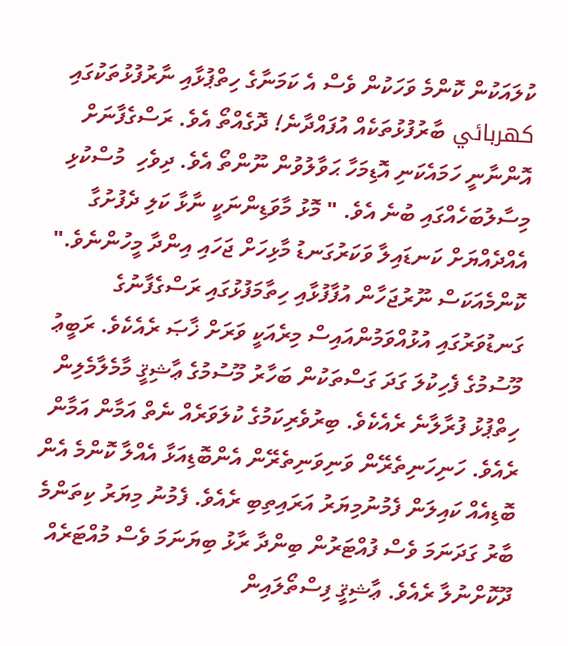ކުލައަކުން ކޮންމެ ވަހަކުން ވެސް އެ ކަމަނާގެ ހިތްޕުޅާއި ނާރުފުޅުތަކުގައި كهربائي ބާރުފުޅުތަކެއް އުފައްދާނެ! ދޮގެއްތޯ އެވެ. ރަސްގެފާނަށް އޮންނާނީ ހަމައެކަނި އޮޑިމަހާ ޙަވާލުވުން ނޫންތޯ އެވެ. ދިވެހި  މުސްކުޅި މިސާލުބަހެއްގައި ބުނެ އެވެ. " މޮޅު މާވަޑިންނަކީ ނާޅާ ކަލި ދެފުށުގާ އެއްދެއްޔަށް ކަނޑައިލާ ވަކަރުގަނޑު މާޅިހަށް ޖަހައި އިންދާ މީހުންނެވެ." ކޮންމެއަކަސް ނޫރުޖަހާން އުފާފުޅާއި ހިތާމަފުޅުގައި ރަސްގެފާނުގެ ގަނޑުވަރުގައި އުޅުއްވަމުންއައިސް މިރެއަކީ ވަރަށް ޚާޞަ ރެއެކެވެ. ރަބީޢު މޫސުމުގެ ފެހިކުލަ ގަދަ ގަސްތަކުން ބަހާރު މޫސުމުގެ ޢާޝިޤީ މާމެލާމެލިން ހިތްޕުޅު ފުރާލާނެ ރެއެކެވެ. ބިރުވެރިކަމުގެ ކުލަވަރެއް ނެތް އަމާން އަމާން ރެއެވެ. ހަނިހަނިތެރޭން ވަނިވަނިތެރޭން އެންބޮޑިއަޅާ އެއްލާ ކޮންމެ އެން ބޮޑިއެއް ކައިލަން ފެމުނުމިޔަރު އަރައިތިބި ރެއެވެ. ފެމުނު މިޔަރު ކިތަންމެ ބާރު ގަދަނަމަ ވެސް ފުއްޓަރުން ބިންދާ ރާޅު ބިޔަނަމަ ވެސް މުއްޓަރެއް ދޫކޮށްނުލާ ރެއެވެ. ޢާޝިޤީ ފިސްތޯލައިން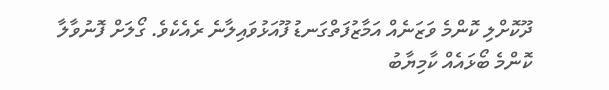ދޫކޮށްލި ކޮންމެ ވަޒަނެއް އަމާޒުފަތްގަނޑު ފޫއަޅުވައިލާނެ ރެއެކެވެ. ގޯލަށް ފޮނުވާލާ ކޮންމެ ބޯޅައެއް ކާމިޔާބު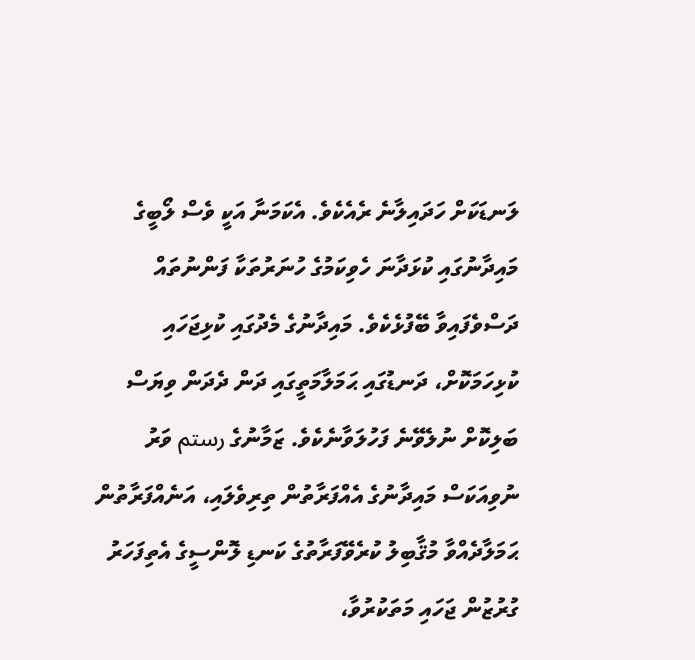ލަނޑަކަށް ހަދައިލާނެ ރެއެކެވެ. އެކަމަނާ އަކީ ވެސް ލޯބީގެ މައިދާނުގައި ކުޅަދާނަ ހެވިކަމުގެ ހުނަރުތަކާ ފަންނުތައް ދަސްވެފައިވާ ބޭފުޅެކެވެ. މައިދާނުގެ މެދުގައި ކުޅިޖަހައި ކުޅިހަމަކޮށް، ދަނޑުގައި ޙަމަލާމަތީގައި ދަން ދެދަން ވިޔަސް ބަލިކޮށް ނުލެވޭނެ ފަހުލަވާނެކެވެ. ޒަމާނުގެ رستم ވަރު ނުވިއަކަސް މައިދާނުގެ އެއްފަރާތުން ތިރިވެލައި، އަނެއްފަރާތުން ޙަމަލާދެއްވާ މުޤާބިލު ކުރެވޭފަރާތުގެ ކަނޑި ލޮންސީގެ އެތިފަހަރު ގުރުޒުން ޖަހައި މަތަކުރުވާ،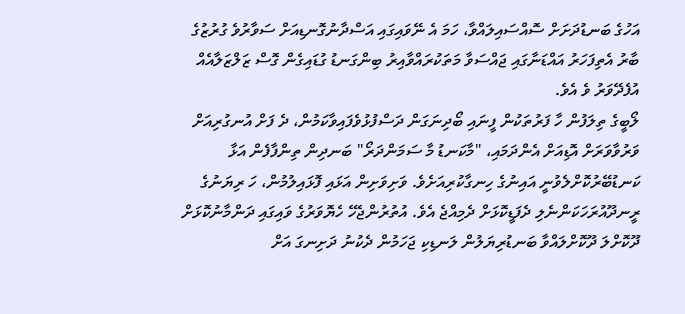އަހުގެ ބަނޑުދަށަށް ސޮއްސައިލައްވާ، ހަމަ އެ ނޭވައިގައި އަސްދާނުގޮނޑިއަށް ސަވާރުވެ ގުރުޒުގެ ބާރު އެތިފަހަރު އައްޑަނާގައި ޖައްސަވާ މަތަކުރައްވާއިރު ބިންގަނޑު ގުޑައިގެން ގޮސް ޒަލްޒަލާއެއް އުފެދޭވަރު ވެ އެވެ.
ލޯބީގެ ތިލަފުން ހާ ފަރުތަކުން ފީނައި ބޯދިނަގަން ދަސްފުޅުވެފައިވާކަމުން، ދެ ފަށް އުނގުރިއަށް ވަރުވާވަރަށް އޮޑިއަށް އެންދަމައި، "މާކަނޑު މާ ސަމަންދަރޯ" ބަނދިން ތިންފާފެން އަޅާ ކަނޑުބޭރުކޮށްލެވުނީ އައިނުގެ ހިނގާކުރިއަށެވެ. ވަށިވަށިން އަޅައި ފޮޅައިލުމުން، ހަ ރިޔަނުގެ ރީނދޫއުރަހަކަންނެލި ދެފަޑީކޮޅަށް ދެމިއްޖެ އެވެ. އުތުރުންޖެހޭ ހެޔޮވަރުގެ ވައިގައި ދަންމާނުކޮޅަށް ދޫކޮށްލަ ދޫކޮށްލައްވާ ބަނޑުރިޔަލުން ލަނޑިކި ޖަހަމުން ދެކުނު ދަށިނގަ އަށް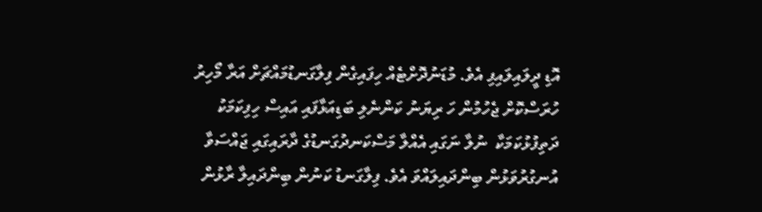އޮޑި ދީލައިލައިފި އެވެ. މުޑަނުދޮށްޓެއް ހިފައިގެން ފިލާގަނޑުމައްޗަށް އަރާ މޯހިރު ހުރަސްކޮށް ޖެހުމުން ހަ ރިޔަނު ކަންނެލި ބަޑިއަޅާފައި އައިސް ހިފިކަމަކު ދަތިފުޅުކަމަކާ  ނުލާ ނަގައި އެއްލާ މަސްކަނދުގަނޑުގެ ދާރައިގައި ޖައްސަވާ އުނގުރުވަޅުން ބިންދައިލައްވަ އެވެ. ފިލާގަނޑު ކަނުން ބިންދައިލާ ރާޅުން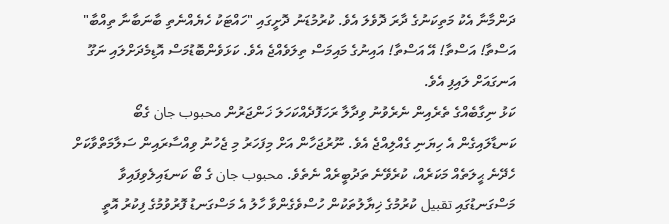ދަންމާނާ އެކު މަތިކަނުގެ ދާރަ ދޮވެލަ އެވެ. ކުރުމުޑަނު ދޮށީގައި "ހައްޓަކު ހެޔެއްނެތި ބާނަބާނާ ތިއްބާ" އަސްތާ! އަސްތާ! އޭ އަސްތާ! އައިނުގެ މައިމަސް ތިލަވެއްޖެ އެވެ. ކަޅަވެންބޮޑުމަސް އޮޑިމެދަށްލައި ނަގޫ އަނގައަށް ލައިފި އެވެ.
ކަޅު ނިގާބެއްގެ ތެރެއިން ނެރެވުނު ވިދާލާ ރަހަފޮދެއްކަހަލަ ޚަންޖަރުން محبوب جان ގެބޯ ކަނޑާލައިގެން އެ ހިޔަނި ގެއްލިއްޖެ އެވެ. ނޫރުޖަހާން އަށް މިފަހަރު މި ޖެހުނު ވިއްސާރައިން ސަލާމަތްވާކަށް ހެދޭނެ ޙީލަތެއް މަކަރެއް، ކުރެވޭނެ ތަދުބީރެއް ނެތެވެ. محبوب جان ގެ ބޯ ކަނޑައިލެވިފައިވާ މަސްގަނޑުގައި تقبيل ކުރުމުގެ ޚިޔާލުތަކުން ހުސްވެގެންވާ ހާލު އެ މަސްގަނޑު ފޮރުވުމުގެ ފިކުރު އޮތީ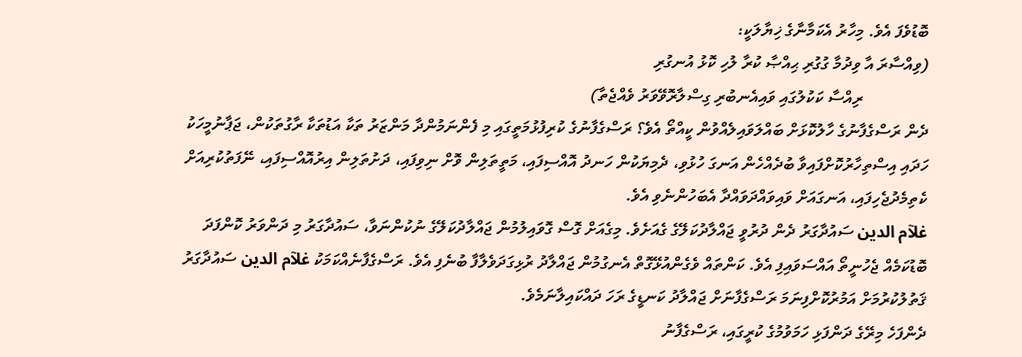ބޮޑުވެފަ އެވެ. މިހާރު އެކަމާނާގެ ޚިޔާލަކީ:
(ވިއްސާރަ އާ ވިދުމާ ގުގުރި ޙިއްޞާ ކުރާ ލުހި ކޮޅު އުނގުރި
                ރިއްސާ ކަކުލުގައި ވައިއެނބުރި ގިސްލާރޮވޭވަރު ވެއްޖެތާ)
ދެން ރަސްގެފާނުގެ ހާލުކޮޅަށް ބައްލަވައިލެއްވުން ކީއްތޯ އެވެ؟ ރަސްގެފާނުގެ ކުރިފުޅުމަތީގައި މި ފެންނަމުންދާ މަންޒަރު ތަކާ އަޑުތަކާ ރާގުތަކުން، ޖަޕާނުމީހަކު ހަދައި އިސްތިހާރުކޮށްފައިވާ ބުދެއްހެން އަނގަ ހުޅުވި، ދެމިޔަކުން ހަނދު އޮއްސިފައި، މަތީތަލިން ވޮށް ނިވިފައި، ދަށުތަލިން އިރުއޮއްސިފައި، ނޭފަތުކުރިއަށް ކެތިމެދުޖެހިފައި، އަނގައަށް ވައިވައްދަވައްދާ އެބަހުންނެވި އެވެ.
غلآم الدين ސައުދާގަރު ދެން ދުރުވީ ޖައްލާދުކަލޭގެ ގެއަށެވެ. މިގެއަށް ގޮސް ގޮވައިލުމުން ޖައްލާދުކަލޭގެ ނުކުންނަވާ، ސައުދާގަރު މި ދަންވަރު ކޮންފަދަ ބޮޑުކަމެއް ޖެހުނީތޯ އައްސަވައިފި އެވެ. ކަންތައް ވެގެންއުޅޭގޮތް އެނގުމުން ޖައްލާދު ރުޅިގަދަވެލާފާ ބުނެފި އެވެ. ރަސްގެފާނެއްކަމަކު غلآم الدين ސައުދާގަރު ޤަތުލުކުރުމަށް އަމުރުކޮށްފިނަމަ ރަސްގެފާނަށް ޖައްލާދު ކަނޑީގެ ރަހަ ދައްކައިލާނަމެވެ.
ދެންފަހެ މިރޭގެ ދަންފަޅި ހަމަވުމުގެ ކުރީގައި، ރަސްގެފާނު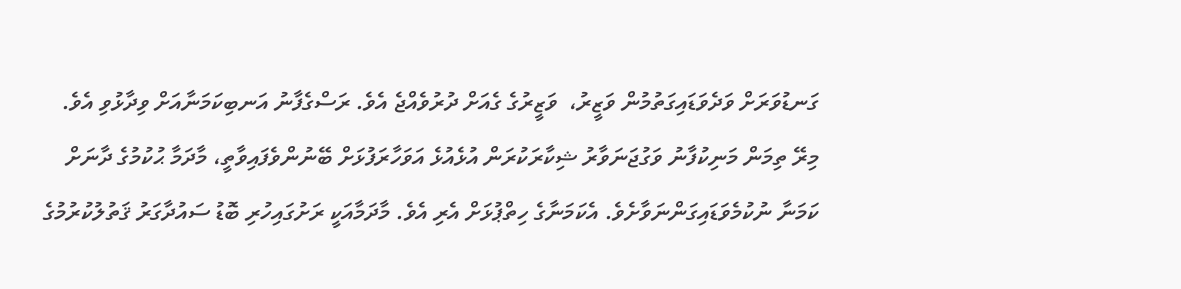ގަނޑުވަރަށް ވަދެވަޑައިގަތުމުން ވަޒީރު،  ވަޒީރުގެ ގެއަށް ދުރުވެއްޖެ އެވެ. ރަސްގެފާނު އަނބިކަމަނާއަށް ވިދާޅުވި އެވެ. މިރޭ ތިމަން މަނިކުފާނު ވަގުޖަނަވާރު ޝިކާރަކުރަން އުޅެއުޅެ އަވަހާރަފުޅަށް ބޭނުންވެފައިވާތީ، މާދަމާ ޙުކުމުގެ ދާނަށް ކަމަނާ ނުކުމެވަޑައިގަންނަވާށެވެ. އެކަމަނާގެ ހިތްޕުޅަށް އެރި އެވެ. މާދަމާއަކީ ރަށުގައިހުރި ބޮޑު ސައުދާގަރު ޤަތުލުކުރުމުގެ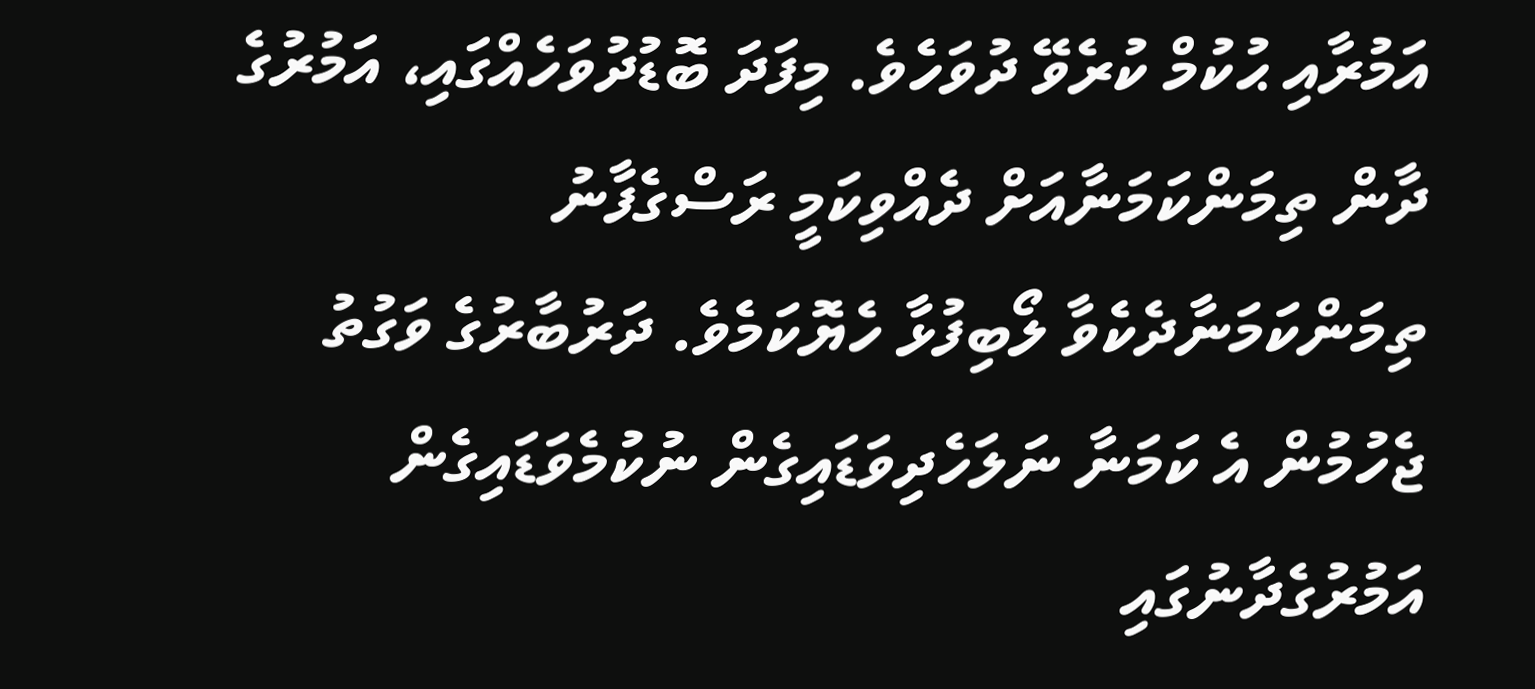އަމުރާއި ޙުކުމް ކުރެވޭ ދުވަހެވެ. މިފަދަ ބޮޑުދުވަހެއްގައި، އަމުރުގެ ދާން ތިމަންކަމަނާއަށް ދެއްވިކަމީ ރަސްގެފާނު ތިމަންކަމަނާދެކެވާ ލޯބިފުޅާ ހެޔޮކަމެވެ. ދަރުބާރުގެ ވަގުތު ޖެހުމުން އެ ކަމަނާ ނަލަހެދިވަޑައިގެން ނުކުމެވަޑައިގެން އަމުރުގެދާނުގައި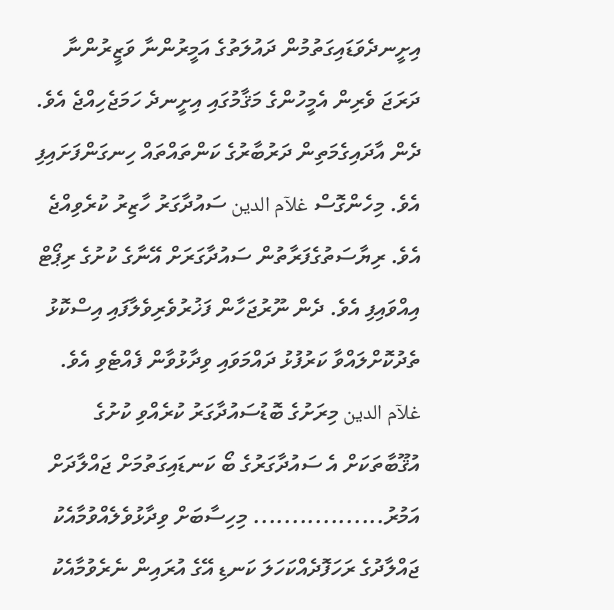އިށީނދެވަޑައިގަތުމުން ދައުލަތުގެ އަމީރުންނާ ވަޒީރުންނާ ދަރަޖަ ވެރިން އެމީހުންގެ މަޤާމުގައި އިށީނދެ ހަމަޖެހިއްޖެ އެވެ.
ދެން އާދައިގެމަތިން ދަރުބާރުގެ ކަންތައްތައް ހިނގަންފަށައިފި އެވެ. މިހެންގޮސް غلآم الدين ސައުދާގަރު ހާޒިރު ކުރެވިއްޖެ އެވެ. ރިޔާސަތުގެފަރާތުން ސައުދާގަރަށް އޭނާގެ ކުށުގެ ރިޕޯޓް އިއްވައިފި އެވެ. ދެން ނޫރުޖަހާން ފަޚުރުވެރިވެލާފައި އިސްކޮޅު ތެދުކޮށްލައްވާ ކަރުފުޅު ދައްމަވައި ވިދާޅުވާން ފެއްޓެވި އެވެ. غلآم الدين މިރަށުގެ ބޮޑުސައުދާގަރު ކުރެއްވި ކުށުގެ އުޤޫބާތަކަށް އެ ސައުދާގަރުގެ ބޯ ކަނޑައިގަތުމަށް ޖައްލާދަށް އަމުރު................. މިހިސާބަށް ވިދާޅުވެލެއްވުމާއެކު ޖައްލާދުގެ ރަހަފޮދެއްކަހަލަ ކަނޑި އޭގެ އުރައިން ނެރެވުމާއެކު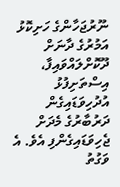ނޫރުޖަހާންގެ ހަށިކޮޅު އަމުރުގެ ދާނަށް ދޫކޮށްލައްވައިފާ، އިސްތަށިފުޅު އުދުހިވަޑައިގެން ދަރުބާރުގެ މެދަށް ޖެހިވަޑައިގެންފި އެވެ. އެ ވަގުތު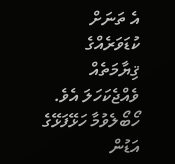އެ ތަނަށް ކުޑަވަރެއްގެ ޤިޔާމަތެއް ވެއްޖެކަހަލަ އެވެ. ހޯބޯލެވުމާ ހަޅޭފަޅޭގެ އަޑުން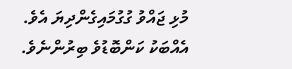މުޅި ޖައްވު ގުގުމައިގެންދިޔަ އެވެ. އެއްބަކު ކަންބޮޑުވެ ބިރުންނެވެ.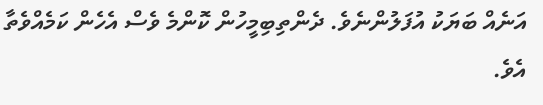އަނެއް ބަޔަކު އުފަލުންނެވެ. ދެންތިބިމީހުން ކޮންމެ ވެސް އެހެން ކަމެއްވެތާ އެވެ.